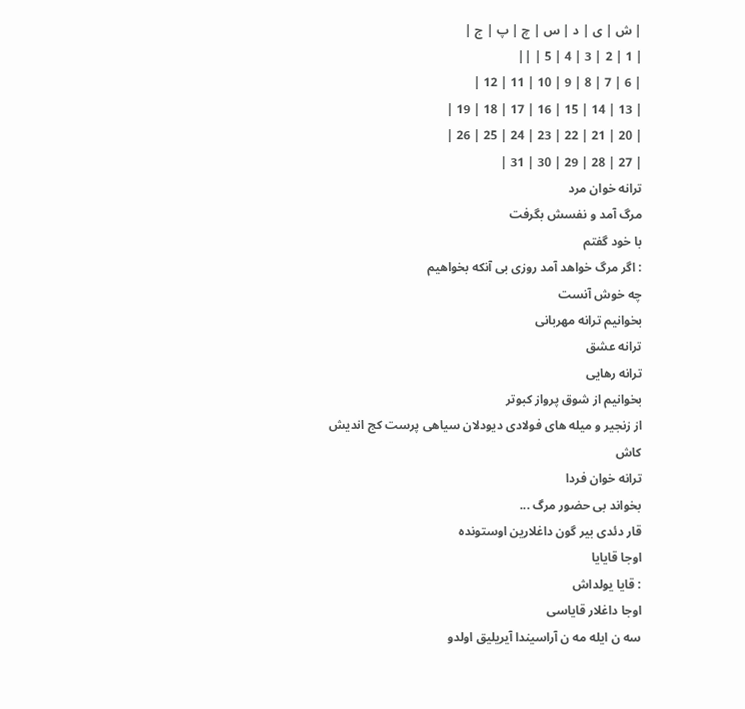| ش | ی | د | س | چ | پ | ج |
| 1 | 2 | 3 | 4 | 5 | ||
| 6 | 7 | 8 | 9 | 10 | 11 | 12 |
| 13 | 14 | 15 | 16 | 17 | 18 | 19 |
| 20 | 21 | 22 | 23 | 24 | 25 | 26 |
| 27 | 28 | 29 | 30 | 31 |
ترانه خوان مرد
مرگ آمد و نفسش بگرفت
با خود گفتم
: اگر مرگ خواهد آمد روزی بی آنکه بخواهیم
چه خوش آنست
بخوانیم ترانه مهربانی
ترانه عشق
ترانه رهایی
بخوانیم از شوق پرواز کبوتر
از زنجیر و میله های فولادی دیودلان سیاهی پرست کج اندیش
کاش
ترانه خوان فردا
بخواند بی حضور مرگ ...
قار دئدی بیر گون داغلارین اوستونده
اوجا قایایا
: قایا یولداش
اوجا داغلار قایاسی
سه ن ایله مه ن آراسیندا آیریلیق اولدو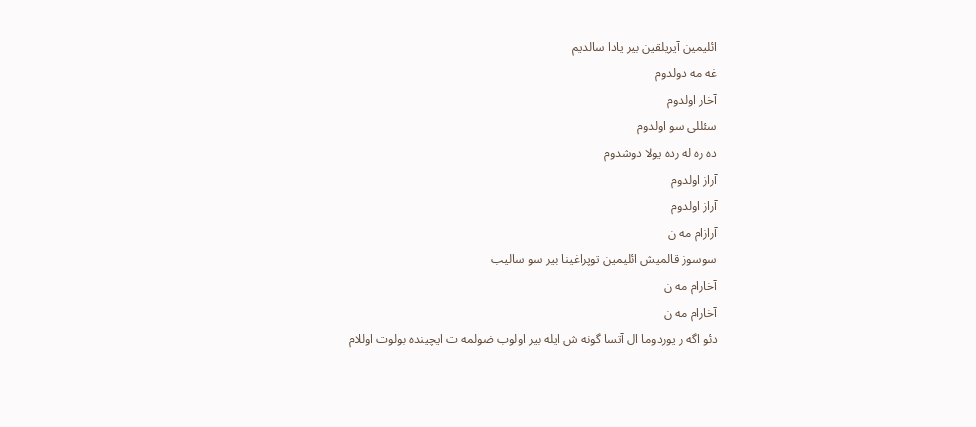ائلیمین آیریلقین بیر یادا سالدیم
غه مه دولدوم
آخار اولدوم
سئللی سو اولدوم
ده ره له رده یولا دوشدوم
آراز اولدوم
آراز اولدوم
آرازام مه ن
سوسوز قالمیش ائلیمین توپراغینا بیر سو سالیب
آخارام مه ن
آخارام مه ن
دئو اگه ر یوردوما ال آتسا گونه ش ایله بیر اولوب ضولمه ت ایچینده بولوت اوللام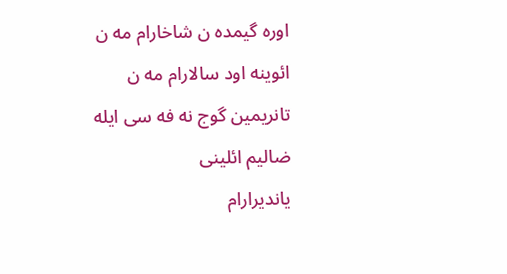اوره گیمده ن شاخارام مه ن
ائوینه اود سالارام مه ن
تانریمین گوج نه فه سی ایله
ضالیم ائلینی
یاندیرارام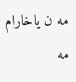مه ن یاخارام مه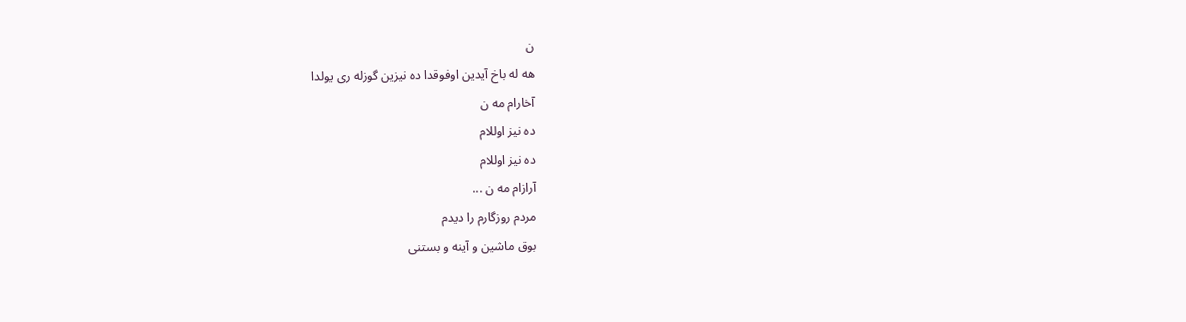ن
هه له باخ آیدین اوفوقدا ده نیزین گوزله ری یولدا
آخارام مه ن
ده نیز اوللام
ده نیز اوللام
آرازام مه ن ...
مردم روزگارم را دیدم
بوق ماشین و آینه و بستنی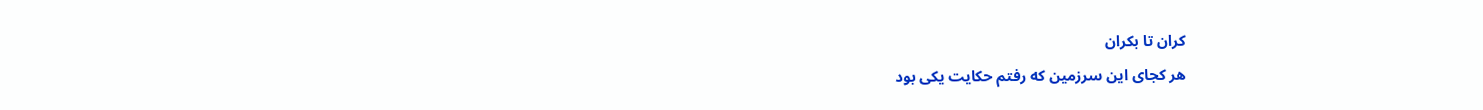کران تا بکران
هر کجای این سرزمین که رفتم حکایت یکی بود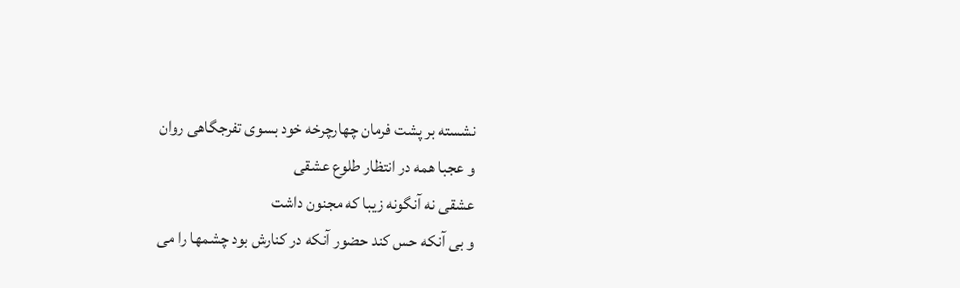نشسته بر پشت فرمان چهارچرخه خود بسوی تفرجگاهی روان
و عجبا همه در انتظار طلوع عشقی
عشقی نه آنگونه زیبا که مجنون داشت
و بی آنکه حس کند حضور آنکه در کنارش بود چشمها را می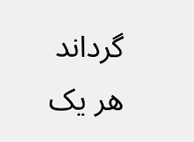گرداند
هر یک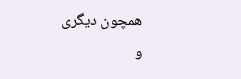همچون دیگری
و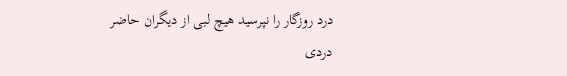درد روزگار را نپرسید هیچ لبی از دیگران حاضر
دردی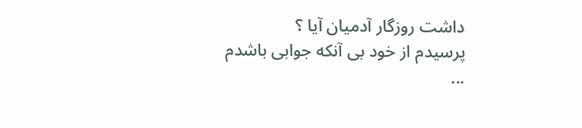داشت روزگار آدمیان آیا ؟
پرسیدم از خود بی آنکه جوابی باشدم
...